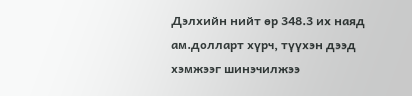Дэлхийн нийт өр 348.3 их наяд ам.долларт хүрч, түүхэн дээд хэмжээг шинэчилжээ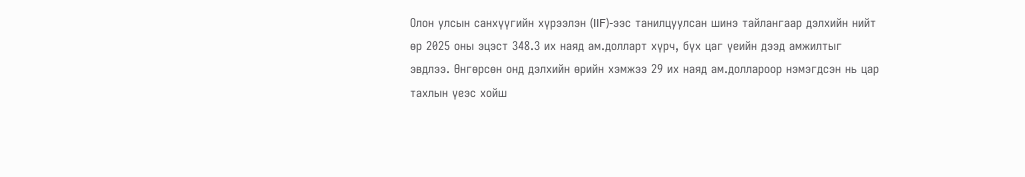Олон улсын санхүүгийн хүрээлэн (IIF)-ээс танилцуулсан шинэ тайлангаар дэлхийн нийт өр 2025 оны эцэст 348.3 их наяд ам.долларт хүрч, бүх цаг үеийн дээд амжилтыг эвдлээ. Өнгөрсөн онд дэлхийн өрийн хэмжээ 29 их наяд ам.доллароор нэмэгдсэн нь цар тахлын үеэс хойш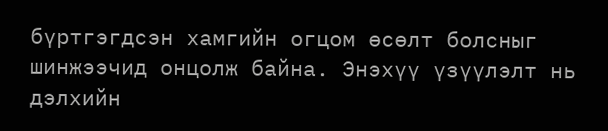бүртгэгдсэн хамгийн огцом өсөлт болсныг шинжээчид онцолж байна. Энэхүү үзүүлэлт нь дэлхийн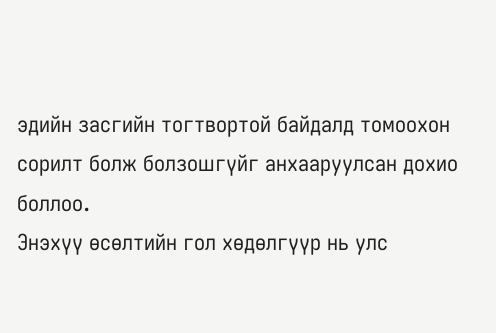эдийн засгийн тогтвортой байдалд томоохон сорилт болж болзошгүйг анхааруулсан дохио боллоо.
Энэхүү өсөлтийн гол хөдөлгүүр нь улс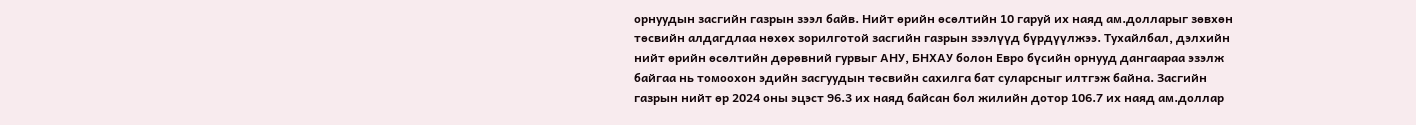орнуудын засгийн газрын зээл байв. Нийт өрийн өсөлтийн 10 гаруй их наяд ам.долларыг зөвхөн төсвийн алдагдлаа нөхөх зорилготой засгийн газрын зээлүүд бүрдүүлжээ. Тухайлбал, дэлхийн нийт өрийн өсөлтийн дөрөвний гурвыг АНУ, БНХАУ болон Евро бүсийн орнууд дангаараа эзэлж байгаа нь томоохон эдийн засгуудын төсвийн сахилга бат суларсныг илтгэж байна. Засгийн газрын нийт өр 2024 оны эцэст 96.3 их наяд байсан бол жилийн дотор 106.7 их наяд ам.доллар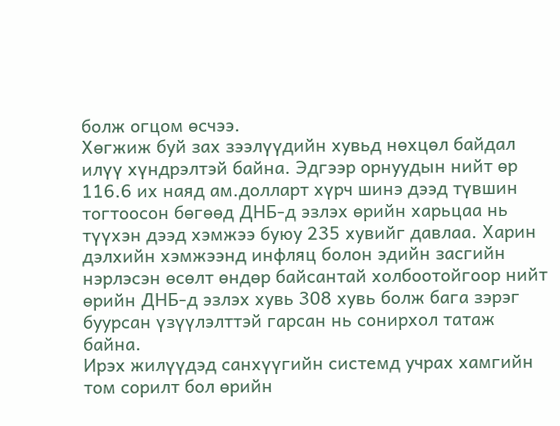болж огцом өсчээ.
Хөгжиж буй зах зээлүүдийн хувьд нөхцөл байдал илүү хүндрэлтэй байна. Эдгээр орнуудын нийт өр 116.6 их наяд ам.долларт хүрч шинэ дээд түвшин тогтоосон бөгөөд ДНБ-д эзлэх өрийн харьцаа нь түүхэн дээд хэмжээ буюу 235 хувийг давлаа. Харин дэлхийн хэмжээнд инфляц болон эдийн засгийн нэрлэсэн өсөлт өндөр байсантай холбоотойгоор нийт өрийн ДНБ-д эзлэх хувь 308 хувь болж бага зэрэг буурсан үзүүлэлттэй гарсан нь сонирхол татаж байна.
Ирэх жилүүдэд санхүүгийн системд учрах хамгийн том сорилт бол өрийн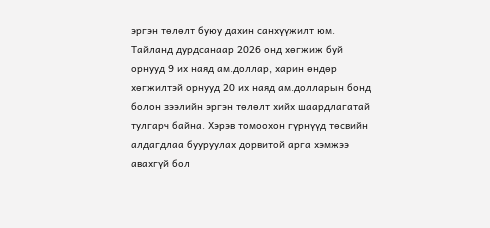эргэн төлөлт буюу дахин санхүүжилт юм. Тайланд дурдсанаар 2026 онд хөгжиж буй орнууд 9 их наяд ам.доллар, харин өндөр хөгжилтэй орнууд 20 их наяд ам.долларын бонд болон зээлийн эргэн төлөлт хийх шаардлагатай тулгарч байна. Хэрэв томоохон гүрнүүд төсвийн алдагдлаа бууруулах дорвитой арга хэмжээ авахгүй бол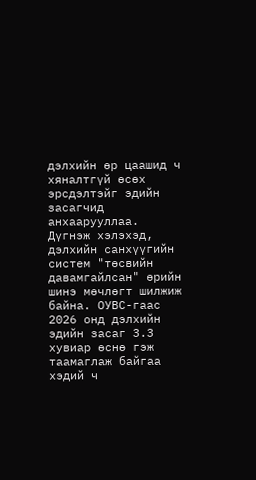дэлхийн өр цаашид ч хяналтгүй өсөх эрсдэлтэйг эдийн засагчид анхаарууллаа.
Дүгнэж хэлэхэд, дэлхийн санхүүгийн систем "төсвийн давамгайлсан" өрийн шинэ мөчлөгт шилжиж байна. ОУВС-гаас 2026 онд дэлхийн эдийн засаг 3.3 хувиар өснө гэж таамаглаж байгаа хэдий ч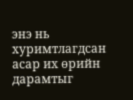энэ нь хуримтлагдсан асар их өрийн дарамтыг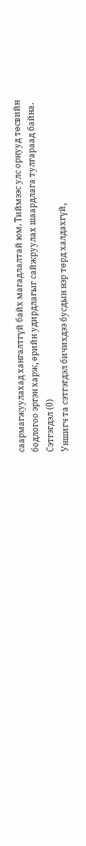саармагжуулахад хангалтгүй байх магадлалтай юм. Тиймээс улс орнууд төсвийн бодлогоо эргэн харж, өрийн удирдлагыг сайжруулах шаардлага тулгараад байна.
Сэтгэгдэл (0)
Уншигч та сэтгэгдэл бичихдээ бусдын нэр төрд халдахгүй,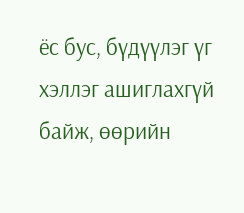ёс бус, бүдүүлэг үг хэллэг ашиглахгүй байж, өөрийн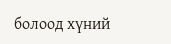болоод хүний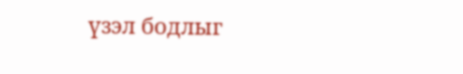үзэл бодлыг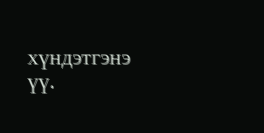хүндэтгэнэ үү.